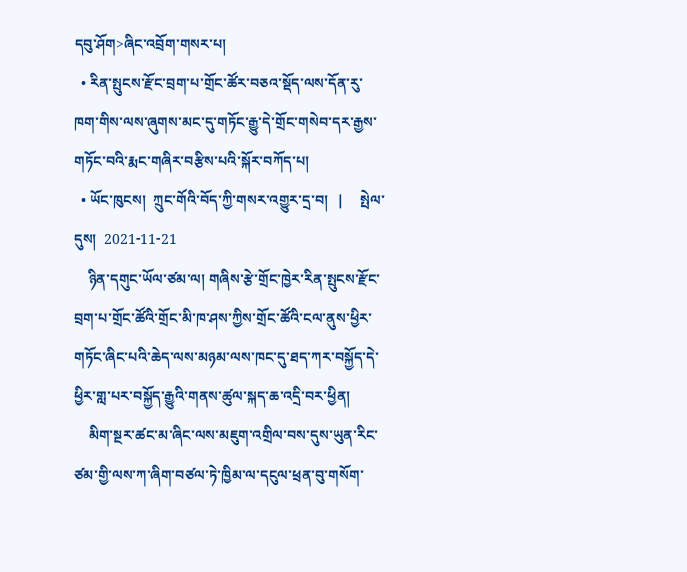དབུ་ཤོག>ཞིང་འབྲོག་གསར་པ།
  • རིན་སྤུངས་རྫོང་བྲག་པ་གྲོང་ཚོར་བཅའ་སྡོད་ལས་དོན་རུ་ཁག་གིས་ལས་ཞུགས་མང་དུ་གཏོང་རྒྱུ་དེ་གྲོང་གསེབ་དར་རྒྱས་གཏོང་བའི་རྨང་གཞིར་བརྩིས་པའི་སྐོར་བཀོད་པ།
  • ཡོང་ཁུངས།  ཀྲུང་གོའི་བོད་ཀྱི་གསར་འགྱུར་དྲ་བ།   |     སྤེལ་དུས།  2021-11-21
    ཉིན་དགུང་ཡོལ་ཙམ་ལ། གཞིས་རྩེ་གྲོང་ཁྱེར་རིན་སྤུངས་རྫོང་བྲག་པ་གྲོང་ཚོའི་གྲོང་མི་ཁ་ཤས་ཀྱིས་གྲོང་ཚོའི་ངལ་ནུས་ཕྱིར་གཏོང་ཞིང་པའི་ཆེད་ལས་མཉམ་ལས་ཁང་དུ་ཐད་ཀར་བསྐྱོད་དེ་ཕྱིར་གླ་པར་བསྐྱོད་རྒྱུའི་གནས་ཚུལ་སྐད་ཆ་འདྲི་བར་ཕྱིན།
    མིག་སྔར་ཚང་མ་ཞིང་ལས་མཇུག་འགྲིལ་བས་དུས་ཡུན་རིང་ཙམ་གྱི་ལས་ཀ་ཞིག་བཙལ་ཏེ་ཁྱིམ་ལ་དངུལ་ཕྲན་བུ་གསོག་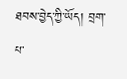ཐབས་བྱེད་ཀྱི་ཡོད། བྲག་པ་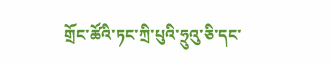གྲོང་ཚོའི་ཏང་ཀྲི་པུའི་ཧྲུའུ་ཅི་དང་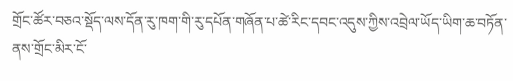གྲོང་ཚོར་བཅའ་སྡོད་ལས་དོན་རུ་ཁག་གི་རུ་དཔོན་གཞོན་པ་ཚེ་རིང་དབང་འདུས་ཀྱིས་འབྲེལ་ཡོད་ཡིག་ཆ་བཏོན་ནས་གྲོང་མིར་ངོ་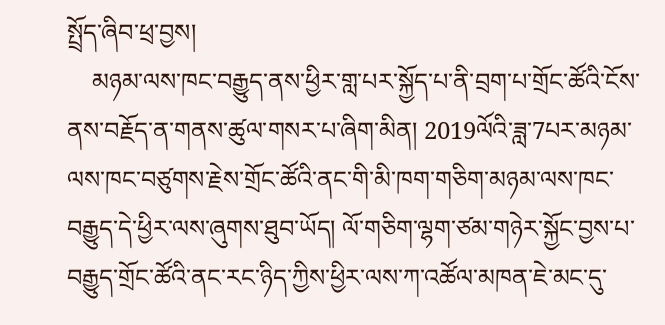སྤྲོད་ཞིབ་ཕྲ་བྱས།
    མཉམ་ལས་ཁང་བརྒྱུད་ནས་ཕྱིར་གླ་པར་སྐྱོད་པ་ནི་བྲག་པ་གྲོང་ཚོའི་ངོས་ནས་བརྗོད་ན་གནས་ཚུལ་གསར་པ་ཞིག་མིན། 2019ལོའི་ཟླ་7པར་མཉམ་ལས་ཁང་བཙུགས་རྗེས་གྲོང་ཚོའི་ནང་གི་མི་ཁག་གཅིག་མཉམ་ལས་ཁང་བརྒྱུད་དེ་ཕྱིར་ལས་ཞུགས་ཐུབ་ཡོད། ལོ་གཅིག་ལྷག་ཙམ་གཉེར་སྐྱོང་བྱས་པ་བརྒྱུད་གྲོང་ཚོའི་ནང་རང་ཉིད་ཀྱིས་ཕྱིར་ལས་ཀ་འཚོལ་མཁན་ཇེ་མང་དུ་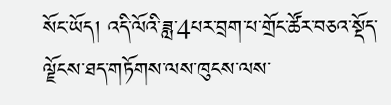སོང་ཡོད། འདི་ལོའི་ཟླ་4པར་བྲག་པ་གྲོང་ཚོར་བཅའ་སྡོད་ལྗོངས་ཐད་གཏོགས་ལས་ཁུངས་ལས་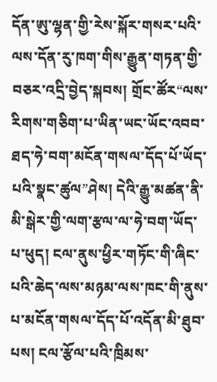དོན་ཨུ་ལྷན་གྱི་རེས་སྐོར་གསར་པའི་ལས་དོན་རུ་ཁག་གིས་རྒྱུན་གཏན་གྱི་བཅར་འདྲི་བྱེད་སྐབས། གྲོང་ཚོར“ལས་རིགས་གཅིག་པ་ཡིན་ཡང་ཡོང་འབབ་ཐད་ཧེ་བག་མངོན་གསལ་དོད་པོ་ཡོད་པའི་སྣང་ཚུལ”ཤེས། དེའི་རྒྱུ་མཚན་ནི་མི་སྒེར་གྱི་ལག་རྩལ་ལ་ཧེ་བག་ཡོད་པ་ཕུད། ངལ་ནུས་ཕྱིར་གཏོང་གི་ཞིང་པའི་ཆེད་ལས་མཉམ་ལས་ཁང་གི་ནུས་པ་མངོན་གསལ་དོད་པོ་འདོན་མི་ཐུབ་པས། ངལ་རྩོལ་པའི་ཁྲིམས་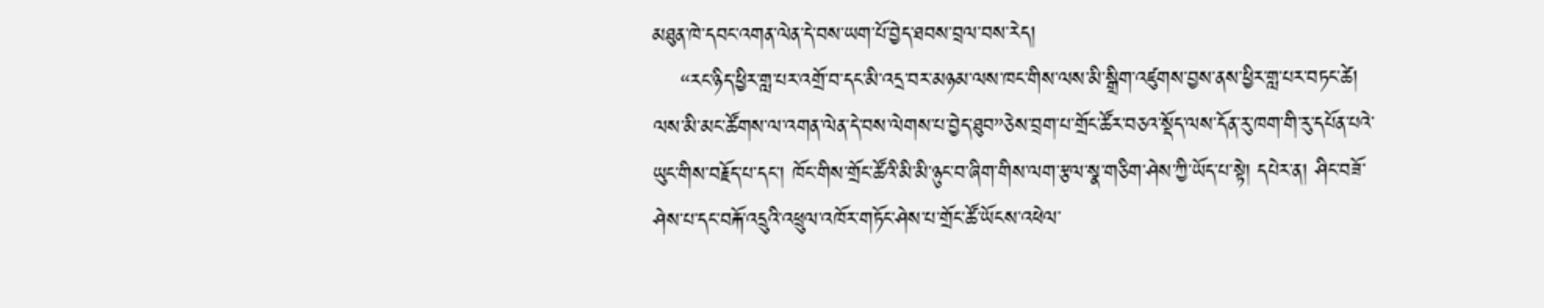མཐུན་ཁེ་དབང་འགན་ལེན་དེ་བས་ཡག་པོ་བྱེད་ཐབས་བྲལ་བས་རེད།
    “རང་ཉིད་ཕྱིར་གླ་པར་འགྲོ་བ་དང་མི་འདྲ་བར་མཉམ་ལས་ཁང་གིས་ལས་མི་སྒྲིག་འཛུགས་བྱས་ནས་ཕྱིར་གླ་པར་བཏང་ཚེ། ལས་མི་མང་ཚོགས་ལ་འགན་ལེན་དེ་བས་ལེགས་པ་བྱེད་ཐུབ”ཅེས་བྲག་པ་གྲོང་ཚོར་བཅའ་སྡོད་ལས་དོན་རུ་ཁག་གི་རུ་དཔོན་པའེ་ཡུང་གིས་བརྗོད་པ་དང་། ཁོང་གིས་གྲོང་ཚོའི་མི་མི་ཉུང་བ་ཞིག་གིས་ལག་རྩལ་སྣ་གཅིག་ཤེས་ཀྱི་ཡོད་པ་སྟེ། དཔེར་ན། ཤིང་བཟོ་ཤེས་པ་དང་བརྐོ་འདྲུའི་འཕྲུལ་འཁོར་གཏོང་ཤེས་པ་གྲོང་ཚོ་ཡོངས་འཕེལ་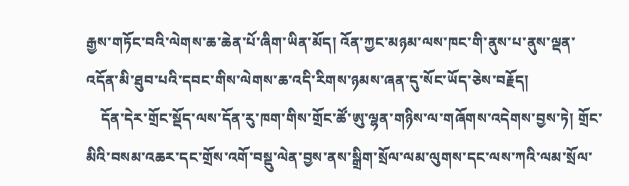རྒྱས་གཏོང་བའི་ལེགས་ཆ་ཆེན་པོ་ཞིག་ཡིན་མོད། འོན་ཀྱང་མཉམ་ལས་ཁང་གི་ནུས་པ་ནུས་ལྡན་འདོན་མི་ཐུབ་པའི་དབང་གིས་ལེགས་ཆ་འདི་རིགས་ཉམས་ཞན་དུ་སོང་ཡོད་ཅེས་བརྗོད།
    དོན་དེར་གྲོང་སྡོད་ལས་དོན་རུ་ཁག་གིས་གྲོང་ཚོ་ཨུ་ལྷན་གཉིས་ལ་གཞོགས་འདེགས་བྱས་ཏེ། གྲོང་མིའི་བསམ་འཆར་དང་གྲོས་འགོ་བསྡུ་ལེན་བྱས་ནས་སྒྲིག་སྲོལ་ལམ་ལུགས་དང་ལས་ཀའི་ལམ་སྲོལ་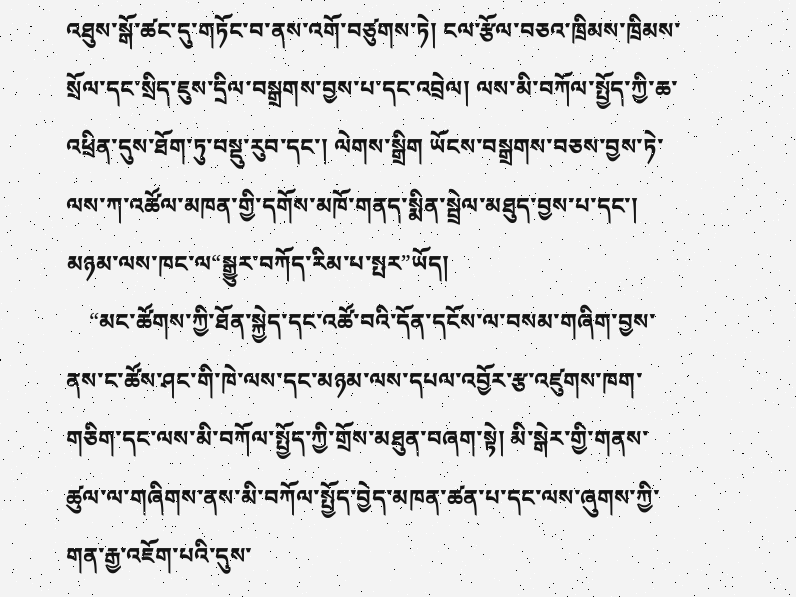འཐུས་སྒོ་ཚང་དུ་གཏོང་བ་ནས་འགོ་བཙུགས་ཏེ། ངལ་རྩོལ་བཅའ་ཁྲིམས་ཁྲིམས་སྲོལ་དང་སྲིད་ཇུས་དྲིལ་བསྒྲགས་བྱས་པ་དང་འབྲེལ། ལས་མི་བཀོལ་སྤྱོད་ཀྱི་ཆ་འཕྲིན་དུས་ཐོག་ཏུ་བསྡུ་རུབ་དང་། ལེགས་སྒྲིག ཡོངས་བསྒྲགས་བཅས་བྱས་ཏེ་ལས་ཀ་འཚོལ་མཁན་གྱི་དགོས་མཁོ་གནད་སྨིན་སྦྲེལ་མཐུད་བྱས་པ་དང་། མཉམ་ལས་ཁང་ལ“སྒྱུར་བཀོད་རིམ་པ་སྤར”ཡོད།
    “མང་ཚོགས་ཀྱི་ཐོན་སྐྱེད་དང་འཚོ་བའི་དོན་དངོས་ལ་བསམ་གཞིག་བྱས་ནས་ང་ཚོས་ཤང་གི་ཁེ་ལས་དང་མཉམ་ལས་དཔལ་འབྱོར་རྩ་འཛུགས་ཁག་གཅིག་དང་ལས་མི་བཀོལ་སྤྱོད་ཀྱི་གྲོས་མཐུན་བཞག་སྟེ། མི་སྒེར་གྱི་གནས་ཚུལ་ལ་གཞིགས་ནས་མི་བཀོལ་སྤྱོད་བྱེད་མཁན་ཚན་པ་དང་ལས་ཞུགས་ཀྱི་གན་རྒྱ་འཇོག་པའི་དུས་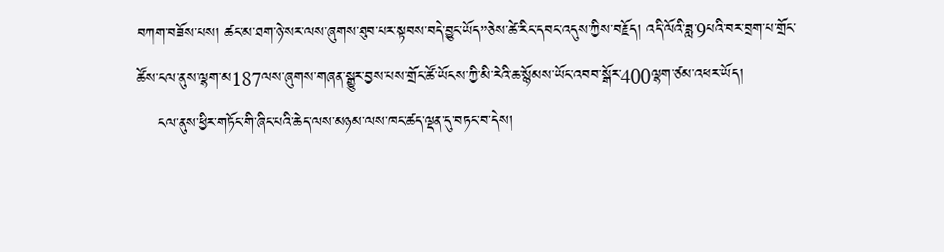བཀག་བཟོས་པས། ཚང་མ་ཐག་ཉེ་སར་ལས་ཞུགས་ཐུབ་པར་སྟབས་བདེ་བྱུང་ཡོད”ཅེས་ཚེ་རིང་དབང་འདུས་ཀྱིས་བརྗོད། འདི་ལོའི་ཟླ་9པའི་བར་བྲག་པ་གྲོང་ཚོས་ངལ་ནུས་ལྷག་མ187ལས་ཞུགས་གཞན་སྒྱུར་བྱས་པས་གྲོང་ཚོ་ཡོངས་ཀྱི་མི་རེའི་ཆ་སྙོམས་ཡོང་འབབ་སྒོར་400ལྷག་ཙམ་འཕར་ཡོད།
    ངལ་ནུས་ཕྱིར་གཏོང་གི་ཞིང་པའི་ཆེད་ལས་མཉམ་ལས་ཁང་ཚད་ལྡན་དུ་བཏང་བ་དེས།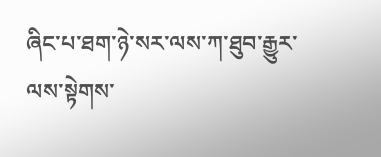ཞིང་པ་ཐག་ཉེ་སར་ལས་ཀ་ཐུབ་རྒྱུར་ལས་སྟེགས་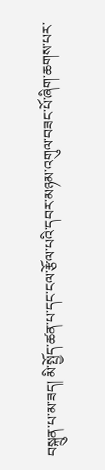བསྐྲུན་པ་མ་ཟད། མི་སྤྱོད་ཚན་པ་དང་ངལ་རྩོལ་པའི་དབར་མཉམ་འགུལ་བཟང་པོ་ཞིག་ཆགས་པར་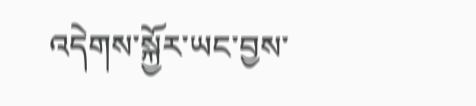འདེགས་སྐྱོར་ཡང་བྱས་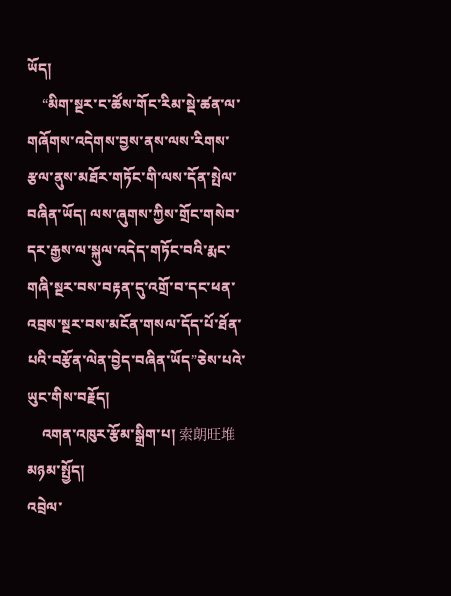ཡོད།
    “མིག་སྔར་ང་ཚོས་གོང་རིམ་སྡེ་ཚན་ལ་གཞོགས་འདེགས་བྱས་ནས་ལས་རིགས་རྩལ་ནུས་མཐོར་གཏོང་གི་ལས་དོན་སྤེལ་བཞིན་ཡོད། ལས་ཞུགས་ཀྱིས་གྲོང་གསེབ་དར་རྒྱས་ལ་སྐུལ་འདེད་གཏོང་བའི་རྨང་གཞི་སྔར་བས་བརྟན་དུ་འགྲོ་བ་དང་ཕན་འབྲས་སྔར་བས་མངོན་གསལ་དོད་པོ་ཐོན་པའི་བརྩོན་ལེན་བྱེད་བཞིན་ཡོད”ཅེས་པའེ་ཡུང་གིས་བརྗོད།
    འགན་འཁུར་རྩོམ་སྒྲིག་པ། 索朗旺堆
མཉམ་སྤྱོད།
འབྲེལ་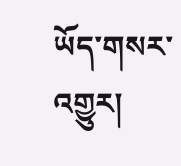ཡོད་གསར་འགྱུར།